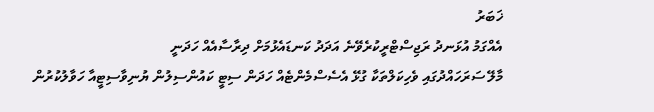ޚަބަރު
އެއްގަމު އުޅަނދު ރަޖިސްޓްރީކުރެވޭނެ އަދަދު ކަނޑައެޅުމަށް ދިރާސާއެއް ހަދަނީ
މާލޭ ސަރަހައްދުގައި ވެހިކަލްތަކާ ގުޅޭ އެސެސްމެންޓެއް ހަދަން ސިޓީ ކައުންސިލުން ޔުނިވާސިޓީއާ ހަވާލުކުރުން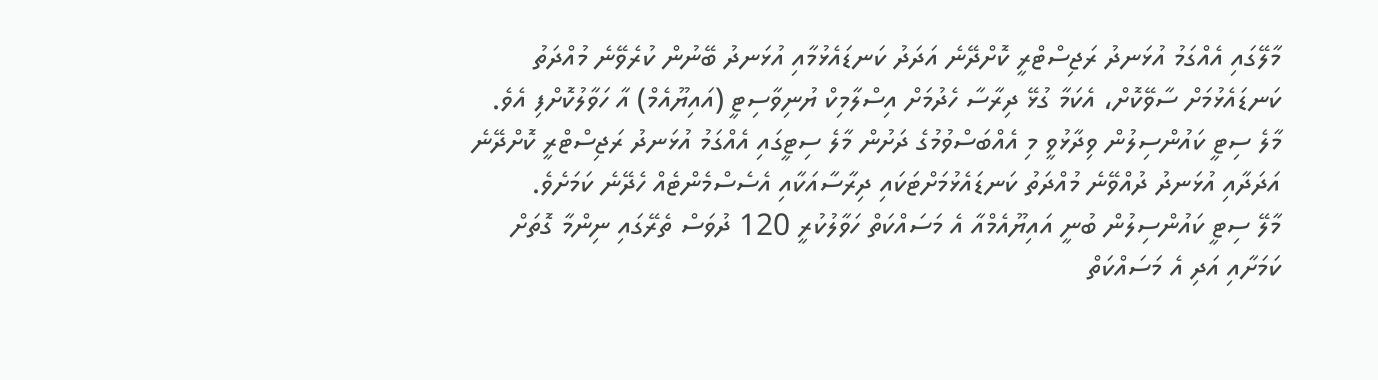މާލޭގައި އެއްގަމު އުޅަނދު ރަޖިސްޓްރީ ކޮށްދޭނެ އަދަދު ކަނޑައެޅުމާއި އުޅަނދު ބޭނުން ކުރެވޭނެ މުއްދަތު ކަނޑައެޅުމަށް ސާވޭކޮށް، އެކަމާ ގުޅޭ ދިރާސާ ހެދުމަށް އިސްލާމިކް ޔުނިވާސިޓީ (އައިޔޫއެމް) އާ ހަވާލުކޮށްފި އެވެ.
މާލެ ސިޓީ ކައުންސިލުން ވިދާޅުވީ މި އެއްބަސްވުމުގެ ދަށުން މާލެ ސިޓީގައި އެއްގަމު އުޅަނދު ރަޖިސްޓްރީ ކޮށްދޭނެ އަދަދާއި އުޅަނދު ދުއްވޭނެ މުއްދަތު ކަނޑައެޅުމަށްޓަކައި ދިރާސާއަކާއި އެސެސްމެންޓެއް ހެދޭނެ ކަމަށެވެ.
މާލޭ ސިޓީ ކައުންސިލުން ބުނީ އައިޔޫއެމްއާ އެ މަސައްކަތް ހަވާލުކުރީ 120 ދުވަސް ތެރޭގައި ނިންމާ ގޮތަށް ކަމަށާއި އަދި އެ މަސައްކަތް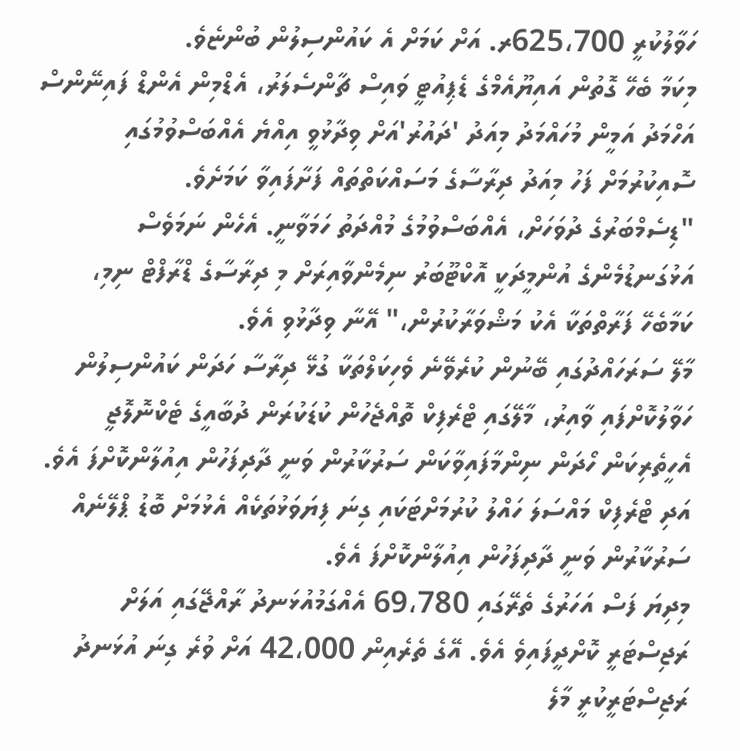ހަވާލުކުރީ 625،700ރ. އަށް ކަމަށް އެ ކައުންސިލުން ބުންޏެވެ.
މިކަމާ ބެހޭ ގޮތުން އައިޔޫއެމްގެ ޑެޕިއުޓީ ވައިސް ޗާންސެލަރު، އެޑްމިން އެންޑް ފައިނޭންސް އަހްމަދު އަމީން މުހައްމަދު މިއަދު 'ދައުރު'އަށް ވިދާޅުވީ އިއްޔެ އެއްބަސްވުމުގައި ސޮއިކުރުމަށް ފަހު މިއަދު ދިރާސާގެ މަސައްކަތްތައް ފަށާފައިވާ ކަމަށެވެ.
"ޑިސެމްބަރުގެ ދުވަހަށް، އެއްބަސްވުމުގެ މުއްދަތު ހަމަވާނީ. އެހެން ނަމަވެސް އަޅުގަނޑުމެންގެ އުންމީދަކީ އޮކްޓޫބަރު ނިމެންވާއިރަށް މި ދިރާސާގެ ޑްރާފްޓް ނިމި، ކަމާބެހޭ ފަރާތްތަކާ އެކު މަޝްވަރާކުރުން،" އޭނާ ވިދާޅުވި އެވެ.
މާލޭ ސަރަހައްދުގައި ބޭނުން ކުރެވޭނެ ވެހިކަލްތަކާ ގުޅޭ ދިރާސާ ހަދަން ކައުންސިލުން ހަވާލުކޮށްފައި ވާއިރު، މާލޭގައި ޓްރެފިކް ތޮއްޖެހުން ކުޑަކުރަން ދުބާއީގެ ޓެކްނޮލޮޖީ އެހީތެރިކަން ހޯދަން ނިންމާފައިވާކަން ސަރުކާރުން ވަނީ ދާދިފަހުން އިއުލާންކޮށްފަ އެވެ. އަދި ޓްރެފިކް މައްސަލަ ހައްލު ކުރުމަށްޓަކައި ގިނަ ފިޔަވަޅުތަކެއް އެޅުމަށް ބޮޑު ޕްލޭނެއް ސަރުކާރުން ވަނީ ދާދިފަހުން އިއުލާންކޮށްފަ އެވެ.
މިދިޔަ ފަސް އަހަރުގެ ތެރޭގައި 69،780 އެއްގަމުއުޅަނދު ރާއްޖޭގައި އަލަށް ރަޖިސްޓަރީ ކޮށްދީފައިވެ އެވެ. އޭގެ ތެރެއިން 42،000 އަށް ވުރެ ގިނަ އުޅަނދު ރަޖިސްޓަރީކުރީ މާލެ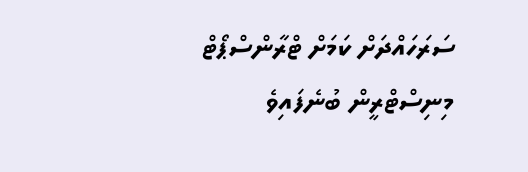ސަރަހައްދަށް ކަމަށް ޓްރާންސްޕޯޓް މިނިސްޓްރީން ބުނެފައިވެ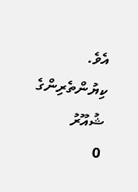އެވެ.
ކިޔުންތެރިންގެ ޝުއޫރު
0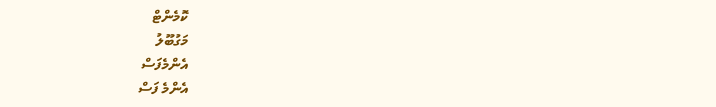ކޮމެންޓް
މަގުބޫލު
އެންމެފަސް
އެންމެ ފަސް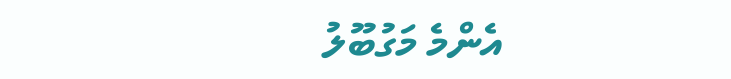އެންމެ މަގުބޫލު